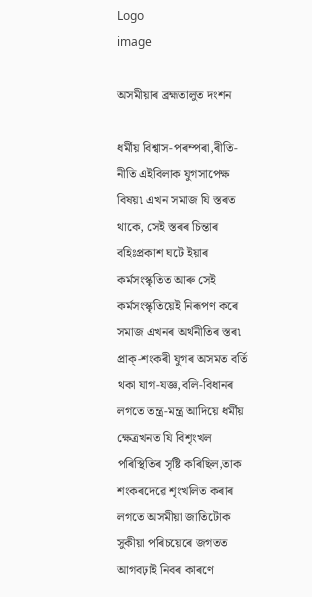Logo
image

অসমীয়াৰ ব্ৰহ্মতালুত দংশন

ধৰ্মীয় বিশ্বাস-পৰম্পৰা,ৰীতি-নীতি এইবিলাক যুগসাপেক্ষ বিষয়৷ এখন সমাজ যি স্তৰত থাকে, সেই স্তৰৰ চিন্তাৰ বহিঃপ্ৰকাশ ঘটে ইয়াৰ কৰ্মসংস্কৃতিত আৰু সেই কৰ্মসংস্কৃতিয়েই নিৰূপণ কৰে সমাজ এখনৰ অৰ্থনীতিৰ স্তৰ৷ প্ৰাক্‌-শংকৰী যুগৰ অসমত বৰ্তি থকা যাগ-যজ্ঞ,বলি-বিধানৰ লগতে তন্ত্ৰ-মন্ত্ৰ আদিয়ে ধৰ্মীয় ক্ষেত্ৰখনত যি বিশৃংখল পৰিস্থিতিৰ সৃষ্টি কৰিছিল,তাক শংকৰদেৱে শৃংখলিত কৰাৰ লগতে অসমীয়া জাতিটোক সুকীয়া পৰিচয়েৰে জগতত আগবঢ়াই নিবৰ কাৰণে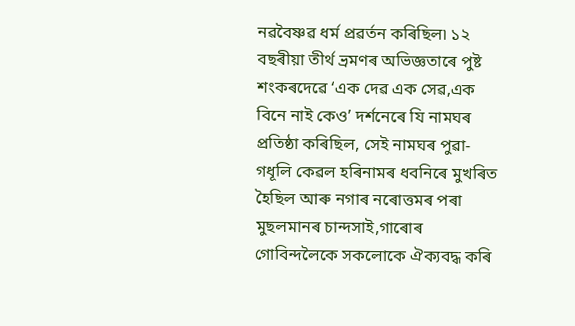নৱবৈষ্ণৱ ধৰ্ম প্ৰৱৰ্তন কৰিছিল৷ ১২ বছৰীয়া তীৰ্থ ভ্ৰমণৰ অভিজ্ঞতাৰে পুষ্ট শংকৰদেৱে ‘এক দেৱ এক সেৱ,এক বিনে নাই কেও’ দৰ্শনেৰে যি নামঘৰ প্ৰতিষ্ঠা কৰিছিল, সেই নামঘৰ পুৱা-গধূলি কেৱল হৰিনামৰ ধবনিৰে মুখৰিত হৈছিল আৰু নগাৰ নৰোত্তমৰ পৰা মুছলমানৰ চান্দসাই,গাৰোৰ গোবিন্দলৈকে সকলোকে ঐক্যবদ্ধ কৰি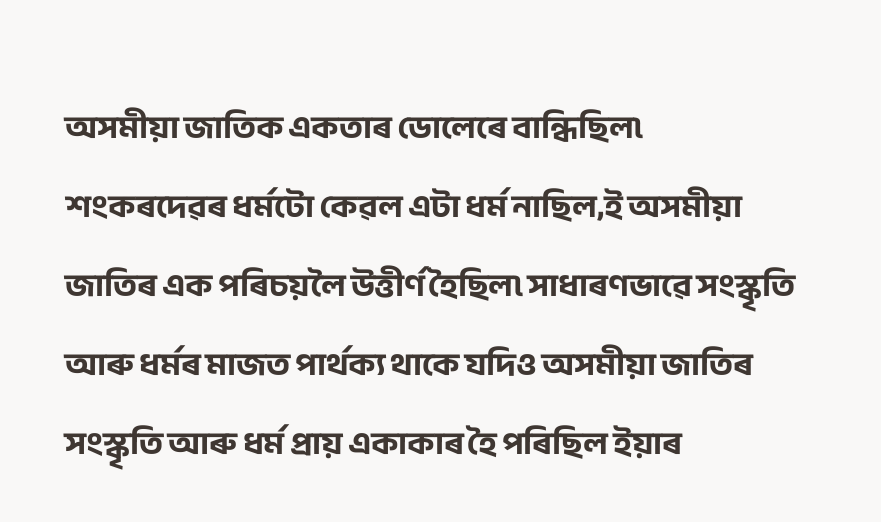অসমীয়া জাতিক একতাৰ ডোলেৰে বান্ধিছিল৷ শংকৰদেৱৰ ধৰ্মটো কেৱল এটা ধৰ্ম নাছিল,ই অসমীয়া জাতিৰ এক পৰিচয়লৈ উত্তীৰ্ণ হৈছিল৷ সাধাৰণভাৱে সংস্কৃতি আৰু ধৰ্মৰ মাজত পাৰ্থক্য থাকে যদিও অসমীয়া জাতিৰ সংস্কৃতি আৰু ধৰ্ম প্ৰায় একাকাৰ হৈ পৰিছিল ইয়াৰ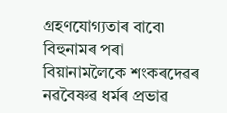গ্ৰহণযোগ্যতাৰ বাবে৷ বিহুনামৰ পৰা বিয়ানামলৈকে শংকৰদেৱৰ নৱবৈষ্ণৱ ধৰ্মৰ প্ৰভাৱ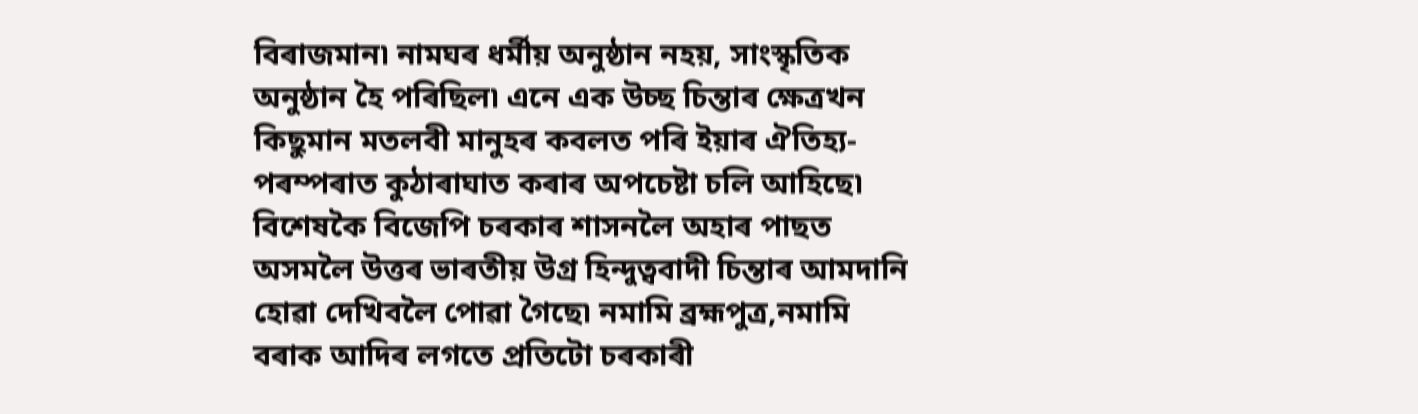বিৰাজমান৷ নামঘৰ ধৰ্মীয় অনুষ্ঠান নহয়, সাংস্কৃতিক অনুষ্ঠান হৈ পৰিছিল৷ এনে এক উচ্ছ চিন্তাৰ ক্ষেত্ৰখন কিছুমান মতলবী মানুহৰ কবলত পৰি ইয়াৰ ঐতিহ্য-পৰম্পৰাত কুঠাৰাঘাত কৰাৰ অপচেষ্টা চলি আহিছে৷ বিশেষকৈ বিজেপি চৰকাৰ শাসনলৈ অহাৰ পাছত অসমলৈ উত্তৰ ভাৰতীয় উগ্ৰ হিন্দুত্ববাদী চিন্তাৰ আমদানি হোৱা দেখিবলৈ পোৱা গৈছে৷ নমামি ব্ৰহ্মপুত্ৰ,নমামি বৰাক আদিৰ লগতে প্ৰতিটো চৰকাৰী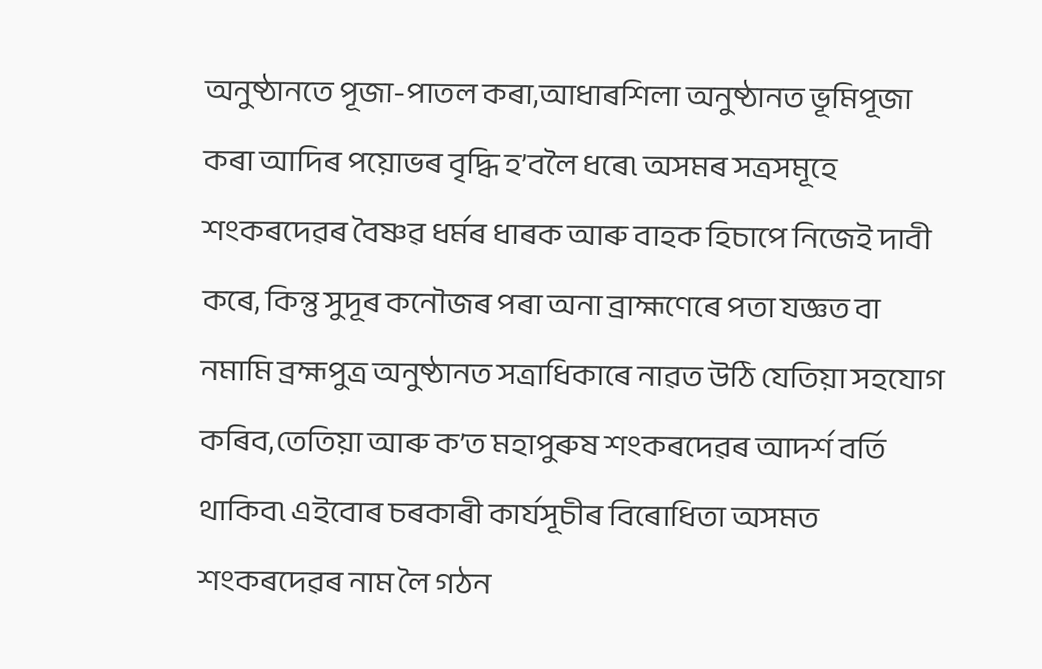অনুষ্ঠানতে পূজা-পাতল কৰা,আধাৰশিলা অনুষ্ঠানত ভূমিপূজা কৰা আদিৰ পয়োভৰ বৃদ্ধি হ’বলৈ ধৰে৷ অসমৰ সত্ৰসমূহে শংকৰদেৱৰ বৈষ্ণৱ ধৰ্মৰ ধাৰক আৰু বাহক হিচাপে নিজেই দাবী কৰে, কিন্তু সুদূৰ কনৌজৰ পৰা অনা ব্ৰাহ্মণেৰে পতা যজ্ঞত বা নমামি ব্ৰহ্মপুত্ৰ অনুষ্ঠানত সত্ৰাধিকাৰে নাৱত উঠি যেতিয়া সহযোগ কৰিব,তেতিয়া আৰু ক’ত মহাপুৰুষ শংকৰদেৱৰ আদৰ্শ বৰ্তি থাকিব৷ এইবোৰ চৰকাৰী কাৰ্যসূচীৰ বিৰোধিতা অসমত শংকৰদেৱৰ নাম লৈ গঠন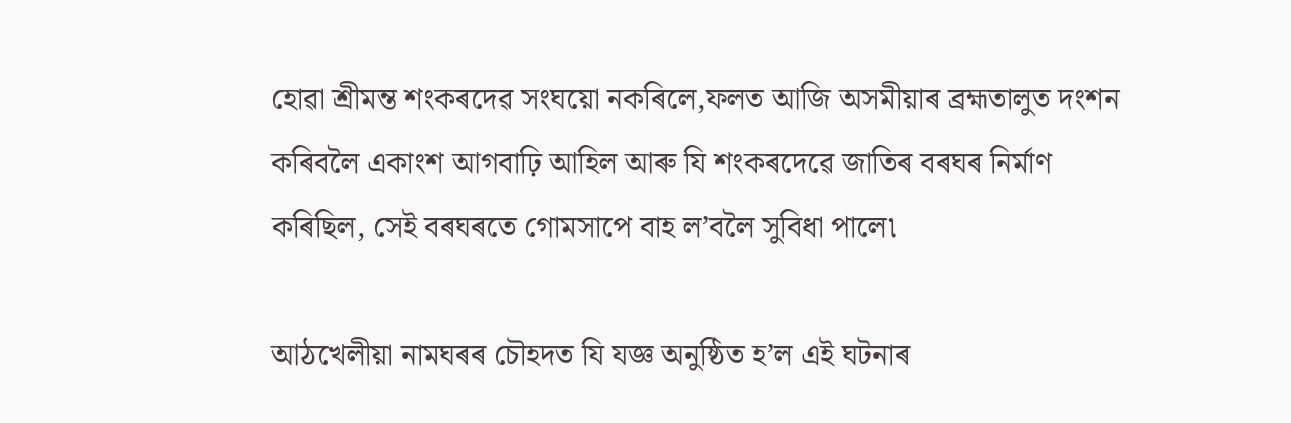হোৱা শ্ৰীমন্ত শংকৰদেৱ সংঘয়ো নকৰিলে,ফলত আজি অসমীয়াৰ ব্ৰহ্মতালুত দংশন কৰিবলৈ একাংশ আগবাঢ়ি আহিল আৰু যি শংকৰদেৱে জাতিৰ বৰঘৰ নিৰ্মাণ কৰিছিল, সেই বৰঘৰতে গোমসাপে বাহ ল’বলৈ সুবিধা পালে৷

আঠখেলীয়া নামঘৰৰ চৌহদত যি যজ্ঞ অনুষ্ঠিত হ’ল এই ঘটনাৰ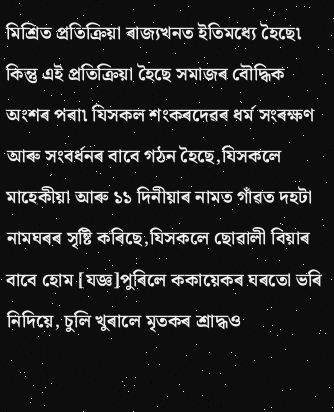মিশ্ৰিত প্ৰতিক্ৰিয়া ৰাজ্যখনত ইতিমধ্যে হৈছে৷ কিন্তু এই প্ৰতিক্ৰিয়া হৈছে সমাজৰ বৌদ্ধিক অংশৰ পৰা৷ যিসকল শংকৰদেৱৰ ধৰ্ম সংৰক্ষণ আৰু সংবৰ্ধনৰ বাবে গঠন হৈছে,যিসকলে মাহেকীয়া আৰু ১১ দিনীয়াৰ নামত গাঁৱত দহটা নামঘৰৰ সৃষ্টি কৰিছে,যিসকলে ছোৱালী বিয়াৰ বাবে হোম [যজ্ঞ]পুৰিলে ককায়েকৰ ঘৰতো ভৰি নিদিয়ে, চুলি খুৰালে মৃতকৰ শ্ৰাদ্ধও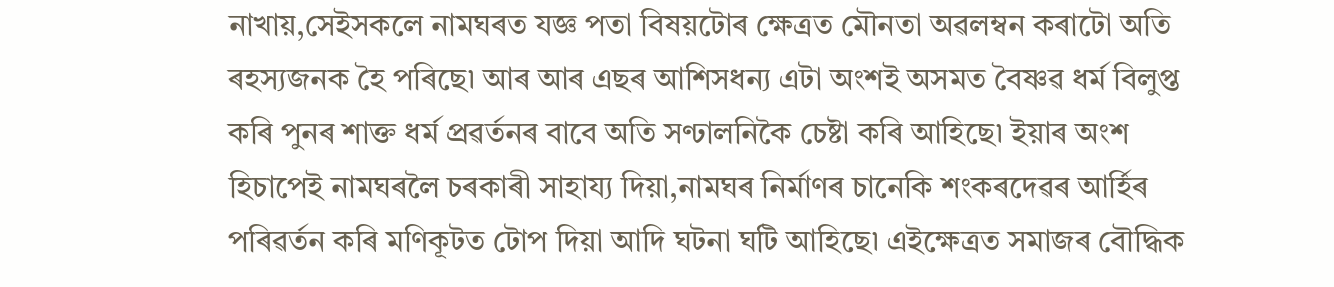নাখায়,সেইসকলে নামঘৰত যজ্ঞ পতা বিষয়টোৰ ক্ষেত্ৰত মৌনতা অৱলম্বন কৰাটো অতি ৰহস্যজনক হৈ পৰিছে৷ আৰ আৰ এছৰ আশিসধন্য এটা অংশই অসমত বৈষ্ণৱ ধৰ্ম বিলুপ্ত কৰি পুনৰ শাক্ত ধৰ্ম প্ৰৱৰ্তনৰ বাবে অতি সণ্ঢালনিকৈ চেষ্টা কৰি আহিছে৷ ইয়াৰ অংশ হিচাপেই নামঘৰলৈ চৰকাৰী সাহায্য দিয়া,নামঘৰ নিৰ্মাণৰ চানেকি শংকৰদেৱৰ আৰ্হিৰ পৰিৱৰ্তন কৰি মণিকূটত টোপ দিয়া আদি ঘটনা ঘটি আহিছে৷ এইক্ষেত্ৰত সমাজৰ বৌদ্ধিক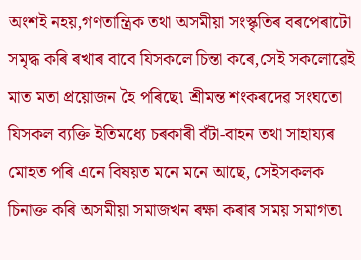অংশই নহয়,গণতান্ত্ৰিক তথা অসমীয়া সংস্কৃতিৰ বৰপেৰাটো সমৃদ্ধ কৰি ৰখাৰ বাবে যিসকলে চিন্তা কৰে,সেই সকলোৱেই মাত মতা প্ৰয়োজন হৈ পৰিছে৷ শ্ৰীমন্ত শংকৰদেৱ সংঘতো যিসকল ব্যক্তি ইতিমধ্যে চৰকাৰী বঁটা-বাহন তথা সাহায্যৰ মোহত পৰি এনে বিষয়ত মনে মনে আছে, সেইসকলক চিনাক্ত কৰি অসমীয়া সমাজখন ৰক্ষা কৰাৰ সময় সমাগত৷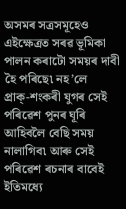অসমৰ সত্ৰসমূহেও এইক্ষেত্ৰত সৰৱ ভূমিকা পালন কৰাটো সময়ৰ দাবী হৈ পৰিছে৷ নহ’লে প্ৰাক্‌-শংকৰী যুগৰ সেই পৰিৱেশ পুনৰ ঘূৰি আহিবলৈ বেছি সময় নালাগিব৷ আৰু সেই পৰিৱেশ ৰচনাৰ বাবেই ইতিমধ্যে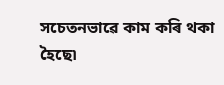সচেতনভাৱে কাম কৰি থকা হৈছে৷